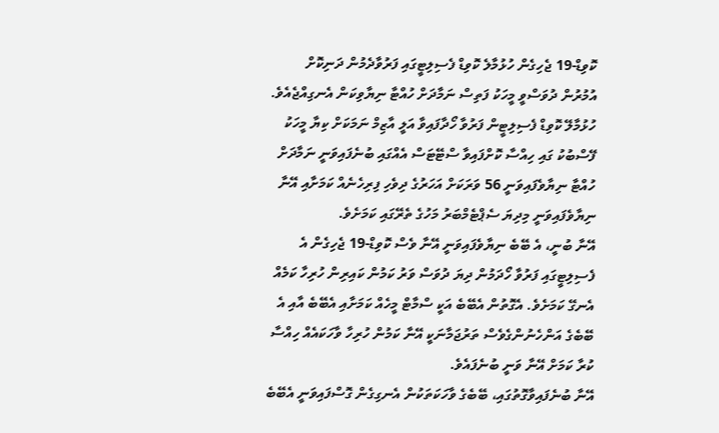ކޮވިޑް-19 ޖެހިގެން ހުޅުމާލެ ކޮވިޑް ފެސިލިޓީގައި ފަރުވާދެމުން ދަނިކޮށް އުމުރުން ދުވަސްވީ މީހަކު ފަތިސް ނަމާދަށް ހުއްޓާ ނިޔާވިކަން އެނގިއްޖެއެވެ.
ހުޅުމާލޭ ކޮވިޑް ފެސިލިޓީން ފަރުވާ ހޯދާފައިވާ އަލީ އާޒިމް ނަމަކަށް ކިޔާ މީހަކު ފޭސްބުކު ގައި ހިއްސާ ކޮށްފައިވާ ސްޓޭޓަސް އެއްގައި ބުނެފައިވަނީ ނަމާދަށް ހުއްޓާ ނިޔާވެފައިވަނީ 56 ވަރަކަށް އަހަރުގެ ދިވެހި ފިރިހެނެއް ކަމަށާއި އޭނާ ނިޔާވެފައިވަނީ މިދިޔަ ސެޕްޓެމްބަރު މަހުގެ ތެރޭގައި ކަމަށެވެ.
އޭނާ ބުނީ، އެ ބޭބެ ނިޔާވެފައިވަނީ އޭނާ ވެސް ކޮވިޑް-19 ޖެހިގެން އެ ފެސިލިޓީގައި ފަރުވާ ހޯދަމުން ދިޔަ ދުވަސް ވަރު ކަމުން ކައިރިން ހުރިހާ ކަމެއް އެނގޭ ކަމަށެވެ. އެގޮތުން އެބޭބެ އަކީ ސްމާޓް މީހެއް ކަމަށާއި އެބޭބެ އާއި އެ ބޭބެގެ އަންހެނުންގެވެސް ތަރުޖަމާނަކީ އޭނާ ކަމުން ހުރިހާ ވާހަކައެއް ހިއްސާ ކުރާ ކަމަށް އޭނާ ވަނީ ބުނެފައެވެ.
އޭނާ ބުނެފައިވާގޮތުގައި، ބޭބެގެ ވާހަކަތަކުން އެނގިގެން ގޮސްފައިވަނީ އެބޭބެ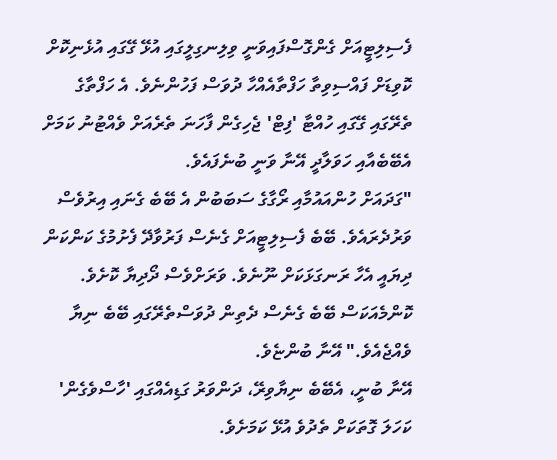ފެސިލިޓީއަށް ގެންގޮސްފައިވަނީ ވިލިނގިލީގައި އުޅޭ ގޭގައި އުޅެނިކޮށް ކޮވިޑަށް ފައްސިވިތާ ހަފްތާއެއްހާ ދުވަސް ފަހުންނެވެ. އެ ހަފްތާގެ ތެރޭގައި ގޭގައި ހުއްޓާ 'ފިޓް' ޖެހިގެން ފާހަނަ ތެރެއަށް ވެއްޓުނު ކަމަށް އެބޭބެއާއި ހަވަލާދީ އޭނާ ވަނީ ބުނެފައެވެ.
"ގަދައަށް ހުންއައުމާއި ރޯގާގެ ސަބަބުން އެ ބޭބެ ގެނައި އިރުވެސް ވަރުދެރައެވެ. ބޭބެ ފެސިލިޓީއަށް ގެނެސް ފަރުވާދޭ ފެށުމުގެ ކަންކަން ދިޔައީ އެހާ ރަނގަޅަކަށް ނޫނެވެ. ވަރަށްވެސް ދޯދިޔާ ކޮށެވެ. ކޮންމެއަކަސް ބޭބެ ގެނެސް ދެތިން ދުވަސްތެރޭގައި ބޭބެ ނިޔާ ވެއްޖެއެވެ." އޭނާ ބުންޏެވެ.
އޭނާ ބުނީ، އެބޭބެ ނިޔާވިރޭ، ދަންވަރު ގަޑިއެއްގައި 'ހާސްވެގެން' ކަހަލަ ގޮތަކަށް ތެދުވެ އުޅޭ ކަމަށެވެ.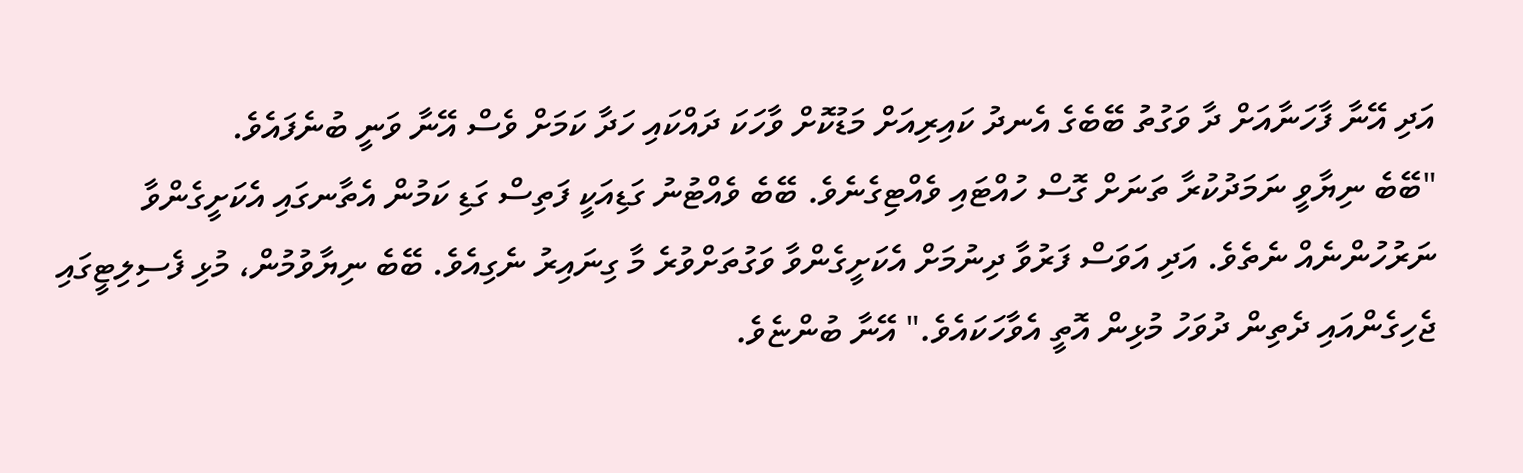އަދި އޭނާ ފާހަނާއަށް ދާ ވަގުތު ބޭބެގެ އެނދު ކައިރިއަށް މަޑުކޮށް ވާހަކަ ދައްކައި ހަދާ ކަމަށް ވެސް އޭނާ ވަނީ ބުނެފައެވެ.
"ބޭބެ ނިޔާވީ ނަމަދުކުރާ ތަނަށް ގޮސް ހުއްޓައި ވެއްޓިގެނެވެ. ބޭބެ ވެއްޓުނު ގަޑިއަކީ ފަތިސް ގަޑި ކަމުން އެތާނގައި އެކަށީގެންވާ ނަރުހުންނެއް ނެތެވެ. އަދި އަވަސް ފަރުވާ ދިނުމަށް އެކަށީގެންވާ ވަގުތަށްވުރެ މާ ގިނައިރު ނެގިއެވެ. ބޭބެ ނިޔާވުމުން، މުޅި ފެސިލިޓީގައި ޖެހިގެންއައި ދެތިން ދުވަހު މުޅިން އޮތީ އެވާހަކައެވެ." އޭނާ ބުންޏެވެ.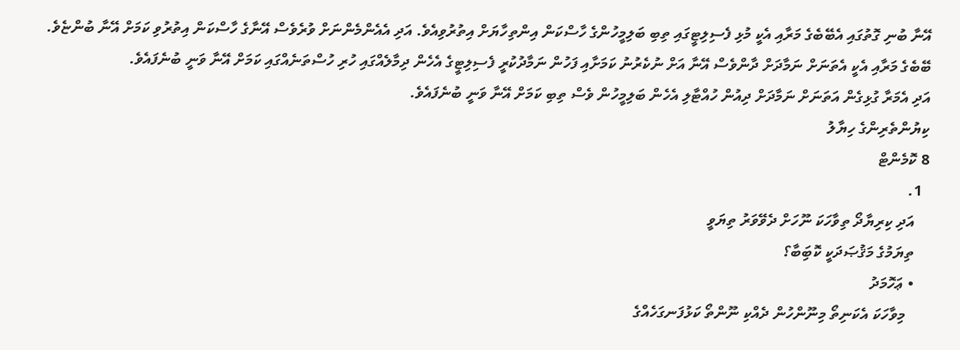އޭނާ ބުނި ގޮތުގައި އެބޭބެގެ މަރާއި އެކީ މުޅި ފެސިލިޓީގައި ތިބި ބަލިމީހުންގެ ހާސްކަން އިންތިހާޔަށް އިތުރުވިއެވެ. އަދި އެއެންމެންނަށް ވުރެވެސް އޭނާގެ ހާސްކަން އިތުރުވި ކަމަށް އޭނާ ބުންޏެވެ. ބޭބެގެ މަރާއި އެކީ އެތަނަށް ނަމާދަށް ދާންވެސް އޭނާ އަށް ނުކެރުނު ކަމަށާއި ފަހުން ނަމާދުކުރީ ފެސިލިޓީގެ އެހެން ދިމާލެއްގައި ހުރި ހުސްތަނެއްގައި ކަމަށް އޭނާ ވަނީ ބުނެފައެވެ.
އަދި އެމަރާ ގުޅިގެން އަތަނަށް ނަމާދަށް ދިއުން ހުއްޓާލި އެހެން ބަލިމީހުން ވެސް ތިބި ކަމަށް އޭނާ ވަނީ ބުނެފައެވެ.
ކިޔުންތެރިންގެ ހިޔާލު
8 ކޮމެންޓް
  1.
    އަދި ކިރިޔާދޯ ތިވާހަކަ ނޫހަށް ދެވޭވަރު ތިޔަވީ
    ތިޔަމުގެ މަޤުޞަދަކީ ކޮބަިބާ؟
    • ޢަހޮމަދު
      މިވާހަކަ އެކަނިތޯ މިނޫންހުން ދެއްކި ނޫންތޯ ކަޅުފަނގަހެއްގެ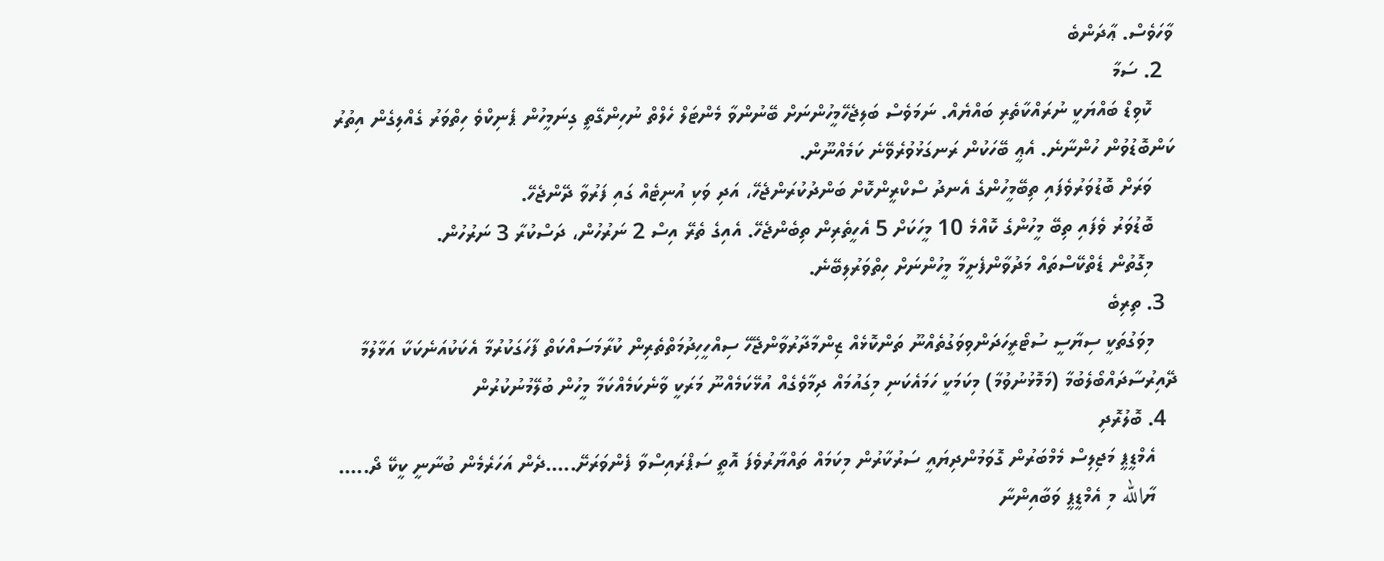ވާހަވެސް. ޢާދަންބެ
  2. ސަމާ
    ކޮވިޑް ބައްޔަކީ ނުރައްކާތެރި ބައްޔެއް. ނަމަވެސް ބަލިޖެހޭމީހުންނަށް ބޭނުންވާ މެންޓަލް ހެލްތް ނުހިންގޭތީ ގިނަމީހުން ޕެނިކްވެ ހިތްވަރު ގެއްލިގެން އިތުރު ކަންބޮޑުވުން ހުންނާނެ. އެޢީ ބޭހަކުން ރަނގަޅުވުރެވޭނެ ކަމެއްނޫން.
    ވަރަށް ބޮޑުވަރުވެފައި ތިބޭމީހުންގެ އެނދު ސްކްރީންކޮށް ބަންދުކުރަންޖެހޭ، އަދި ވަކި އުނިޓެއް ގައި ފަރުވާ ދޭންޖެހޭ.
    ބޮޑުވަރު ވެފައި ތިބޭ މީހުންގެ ކޮއްމެ 10 މީހަކަށް 5 އެހީތެރިން ތިބެންޖެހޭ. އެއިގެ ތެރޭ އިސް 2 ނަރުހުން، ދަސްކުރާ 3 ނަރުހުން.
    މިގޮތުން ޑެތްކޭސްތައް މަދުވާންފެށީމާ މީހުންނަށް ހިތްވަރުލިބޭނެ.
  3. ތިރިބެ
    މިވަގުތަކީ ސިޔާސީ ސުޓޯރީހަދަންވިވަގުތެއްނޫ ތަންކޮޅެއް ޒިންމާދާރުވާންޖޭހޭ ސިއްހީހިދުމަތްތެރިން ކުރާމަސައްކަތް ފާހަގަކުރުމާ އެކަކުއަނެކަކާ އަޅާލުމާ ދޭއިރުސާދައްބޯލެބުމާ (މަމޮޅުނުވުމާ) މިކަމަކީ ހަމައެކަނި މިގައުމައް ދިމާވެގެއް އުޅޭކަމެއްނޫ މަރަކީ ވާނެކަމެއްކަމާ މީހުން ބުލޭމުނުކުރުން
  4. ބޮލުރޮދި
    އެމްޑީޕީ މަޖިލިސް މެމްބަރުން ގޮވަމުންދިޔައީ ސަރުކާރުން މިކަމައް ތައްޔާރުވެފަ އޮތީ ސަޕްރައިސްވާ ފެންވަރަށޭ.....ދެން އަހަރެމެން ބުނާނީ ކީކޭ ދޯ.....
    ޔާالله މި އެމްޑީޕީ ވަބާއިންނާ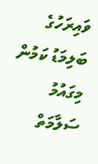ވައިރަހުގެ ބަލިމަޑު ކަމުން މިގައުމު ސަލާމަތް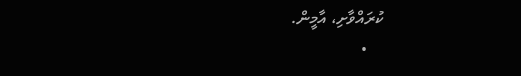ކުރައްވާށި، އާމީން.
    •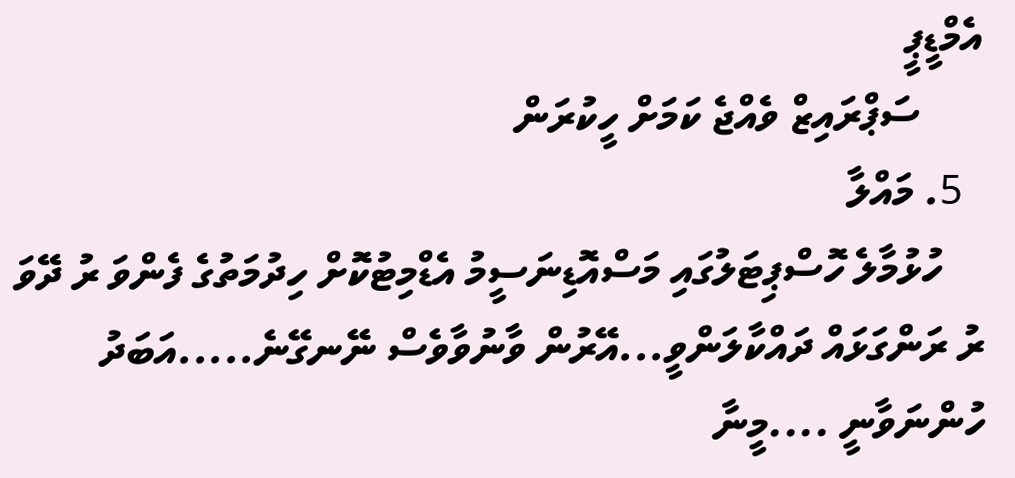އެމްޑީޕީ
      ސަޕްރައިޒް ވެއްޖެ ކަމަށް ހީކުރަން
  5. މައްލާ
    ހުޅުމާލެ ހޮސްޕިޓަލުގައި މަސްއޮޑިނަސީމު އެޑްމިޓުކޮށް ހިދުމަތުގެ ފެންވަ ރު ދޭވަ ރު ރަންގަޅައް ދައްކާލަންވީ...އޭރުން ވާނުވާވެސް ނޭނގޭނެ.....އަބަދު ހުންނަވާނީ ....މީނާ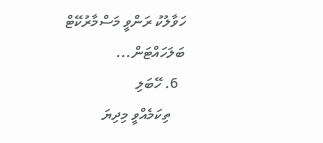ހަވާލުކު ރަންވީ މަސްމާރުކޭޓް ބަލަހައްޓަން...
  6. ހޭބަލި
    ތިކަމެއްވީ މިދިޔަ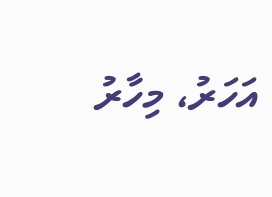އަހަރު، މިހާރު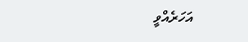އަހަރެއްވީ